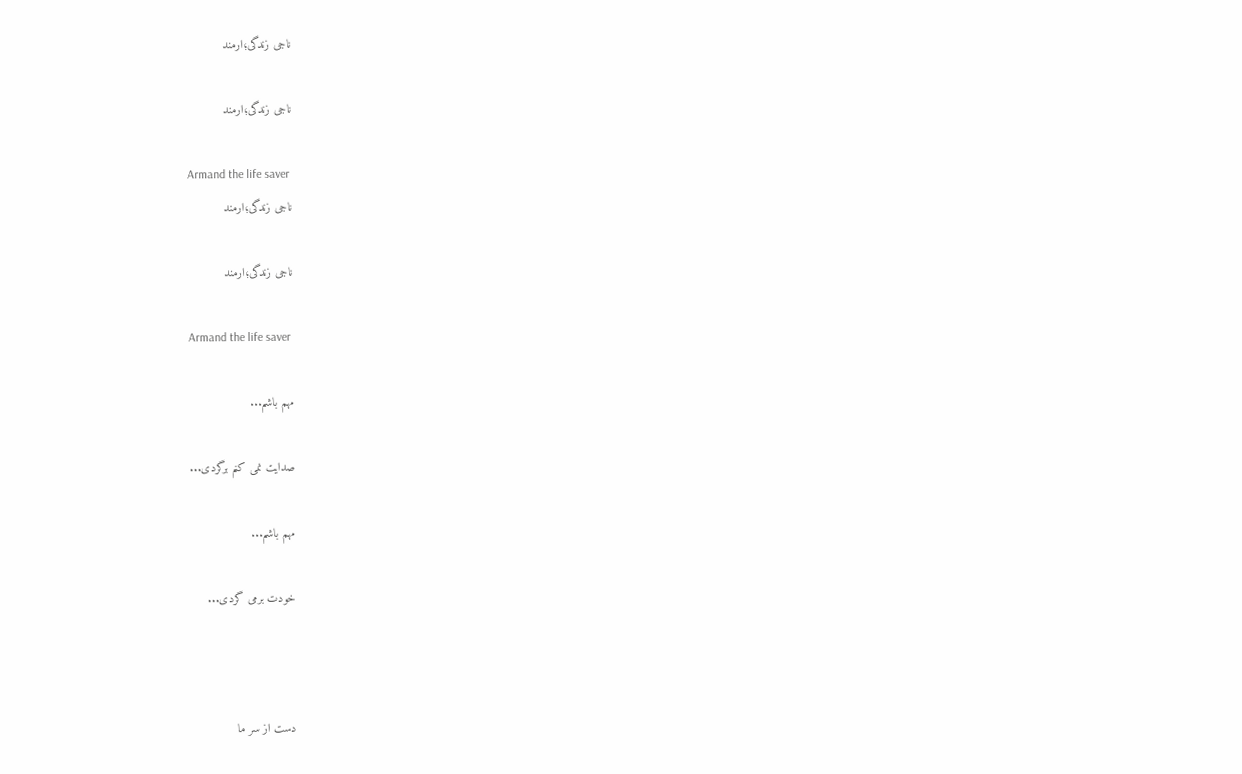ناجی زندگی؛ارمند

ناجی زندگی؛ارمند

Armand the life saver
ناجی زندگی؛ارمند

ناجی زندگی؛ارمند

Armand the life saver

مهم باشم...

صدایت نمی کنم برگردی...

مهم باشم...

خودت برمی گردی...



دست از سر ما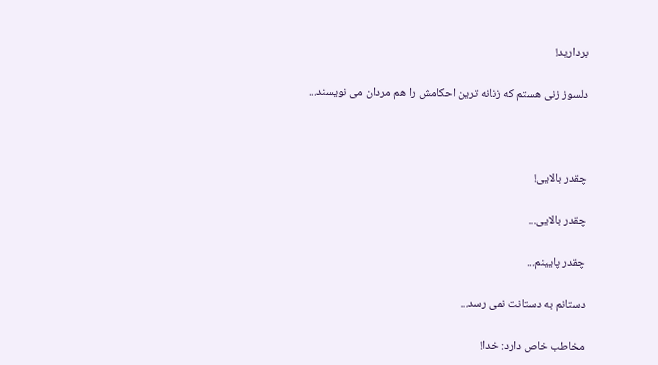بردارید!

دلسوز زنی هستم که زنانه ترین احکامش را هم مردان می نویسند...



چقدر بالایی!

چقدر بالایی...

چقدر پایینم...

دستانم به دستانت نمی رسد...

مخاطب خاص دارد: خدا!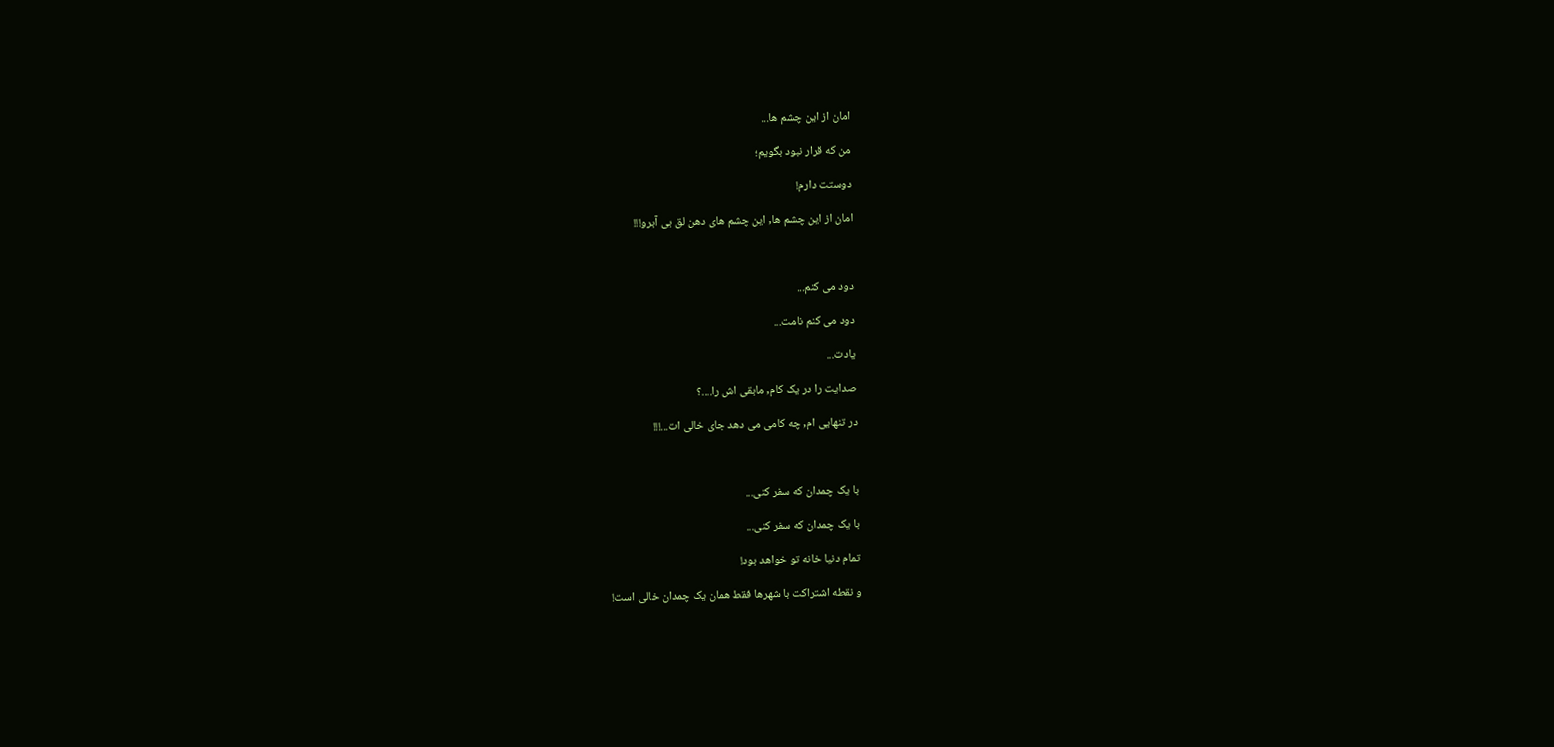امان از این چشم ها...

من که قرار نبود بگویم؛

دوستت دارم!

امان از این چشم ها, این چشم های دهن لق بی آبرو!!!



دود می کنم...

دود می کنم نامت...

یادت...

صدایت را در یک کام, مابقی اش را....؟

در تنهایی ام, چه کامی می دهد جای خالی ات...!!!



با یک چمدان که سفر کنی...

با یک چمدان که سفر کنی...

تمام دنیا خانه تو خواهد بود!

و نقطه اشتراکت با شهرها فقط همان یک چمدان خالی است!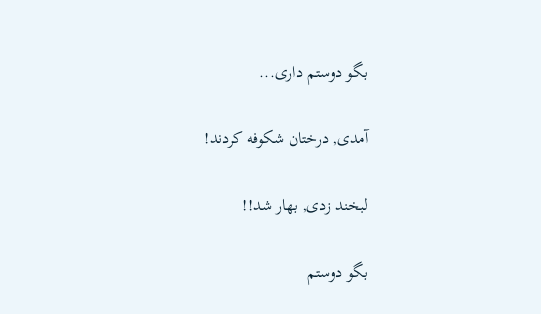بگو دوستم داری...

آمدی, درختان شکوفه کردند!

لبخند زدی, بهار شد!!

بگو دوستم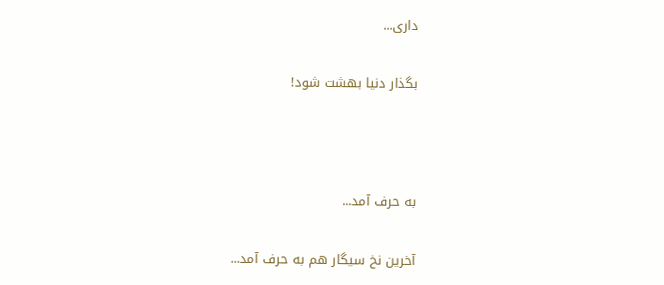داری...

بگذار دنیا بهشت شود!



به حرف آمد...

آخرین نخ سیگار هم به حرف آمد...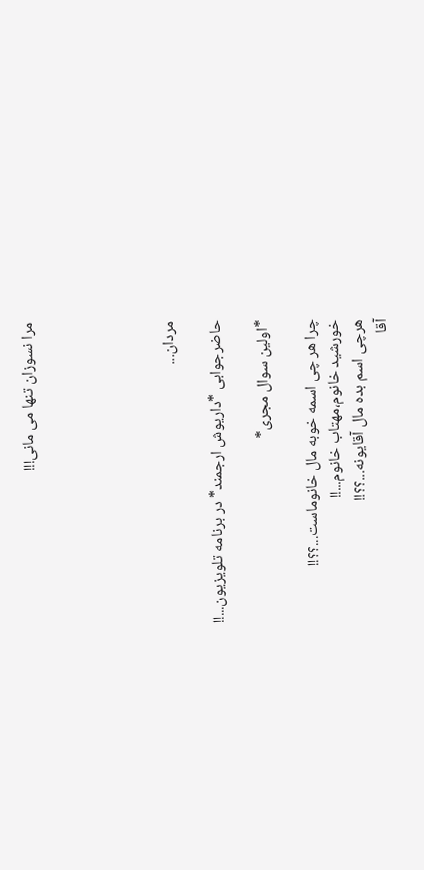مرا نسوزان تنها می مانی!!!





مردان...

حاضر‌جوابی *داریوش ارجمند* در برنامه تلویزیون...!!

*اولین سوال مجری*

چرا هر چی اسمه خوبه مال خانوماست...؟؟!!
خورشید خانوم،مهتاب خانوم...!!
هرچی اسم بده مال آقایونه...؟؟!!
آقا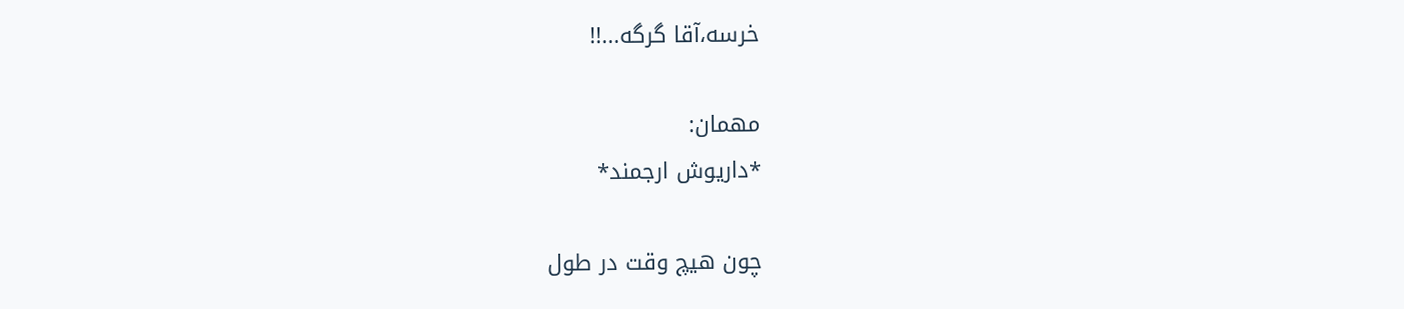خرسه،آقا گرگه...!!

مهمان:
*داریوش ارجمند*

چون هیچ وقت در طول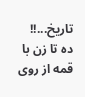تاریخ...!!
ده تا زن با قمه از روی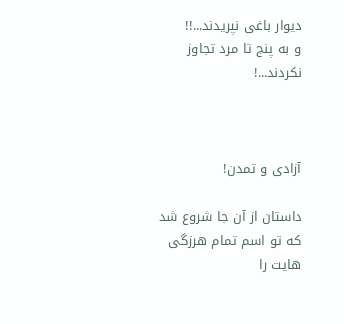دیوار باغی نپریدند...!!
و به پنج تا مرد تجاوز نکردند...!



آزادی و تمدن!

داستان از آن جا شروع شد که تو اسم تمام هرزگی هایت را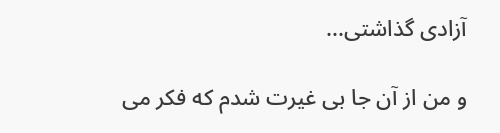آزادی گذاشتی...

و من از آن جا بی غیرت شدم که فکر می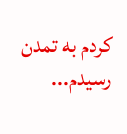کردم به تمدن رسیدم...